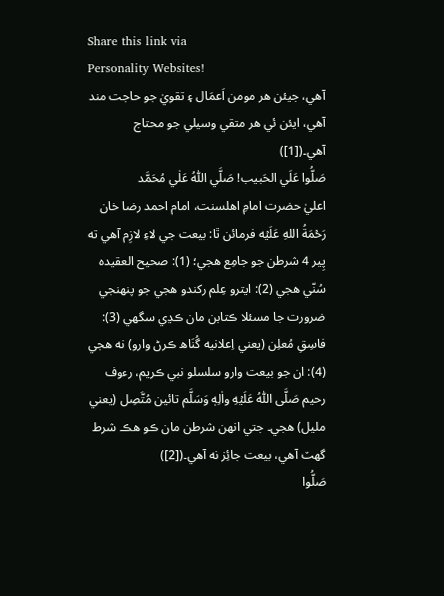Share this link via
Personality Websites!
آهي، جيئن هر مومن اَعمَال ۽ تقويٰ جو حاجت مند آهي، ايئن ئي هر متقي وسيلي جو محتاج آهي۔([1])
صَلُّوا عَلَي الحَبيب! صَلَّي اللّٰهُ عَلٰي مُحَمَّد
اعليٰ حضرت امامِ اهلسنت، امام احمد رضا خان رَحۡمَةُ اللهِ عَلَيۡه فرمائن ٿا: بيعت جي لاءِ لازِم آهي ته پِير 4 شرطن جو جامِع هجي؛ (1): صحيح العقيده سُنّي هجي (2): ايترو عِلم رکندو هجي جو پنهنجي ضرورت جا مسئلا ڪتابن مان ڪڍي سگھي (3): فاسِقِ مُعلِن (يعني اِعلانيه گُنَاھ ڪرڻ وارو) نه هجي (4): ان جو بيعت وارو سلسلو نبي ڪريم، رءوف رحيم صَلَّى اللّٰهُ عَلَيۡهِ واٰلِهٖ وَسَلَّم تائين مُتَّصِل (يعني مليل) هجي۔ جتي انهن شرطن مان ڪو هڪ شرط گھٽ آهي، بيعت جائِز نه آهي۔([2])
صَلُّوا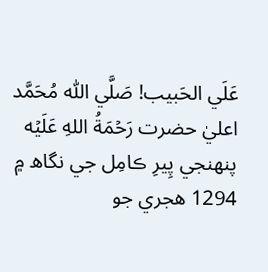عَلَي الحَبيب! صَلَّي اللّٰه مُحَمَّد
اعليٰ حضرت رَحۡمَةُ اللهِ عَلَيۡه پنهنجي پِيرِ ڪامِل جي نگاھ ۾
1294 هجري جو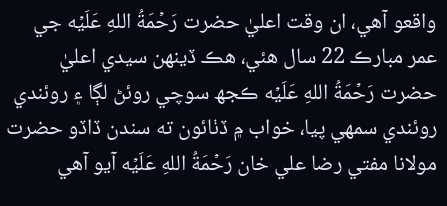واقعو آهي، ان وقت اعليٰ حضرت رَحۡمَةُ اللهِ عَلَيۡه جي عمر مبارڪ 22 سال هئي، هڪ ڏينهن سيدي اعليٰ حضرت رَحۡمَةُ اللهِ عَلَيۡه ڪجھ سوچي روئڻ لڳا ۽ روئندي روئندي سمهي پيا، خواب ۾ ڏٺائون ته سندن ڏاڏو حضرت مولانا مفتي رضا علي خان رَحۡمَةُ اللهِ عَلَيۡه آيو آهي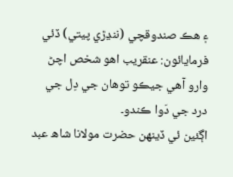۽ هڪ صندوقچي (ننڍڙي پيتي) ڏئي فرمايائون: عنقريب اهو شخص اچڻ وارو آهي جيڪو توهان جي دِل جي درد جي دَوا ڪندو۔
اڳئين ئي ڏينهن حضرت مولانا شاھ عبد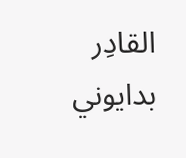القادِر بدايوني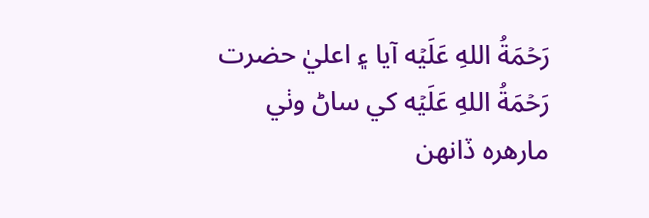رَحۡمَةُ اللهِ عَلَيۡه آيا ۽ اعليٰ حضرت رَحۡمَةُ اللهِ عَلَيۡه کي ساڻ وٺي مارهره ڏانهن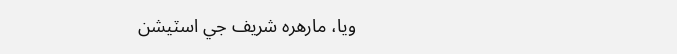ويا، مارهره شريف جي اسٽيشن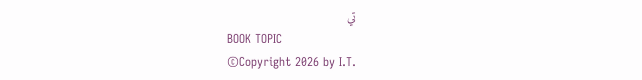تي
BOOK TOPIC
©Copyright 2026 by I.T.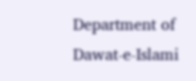Department of Dawat-e-Islami